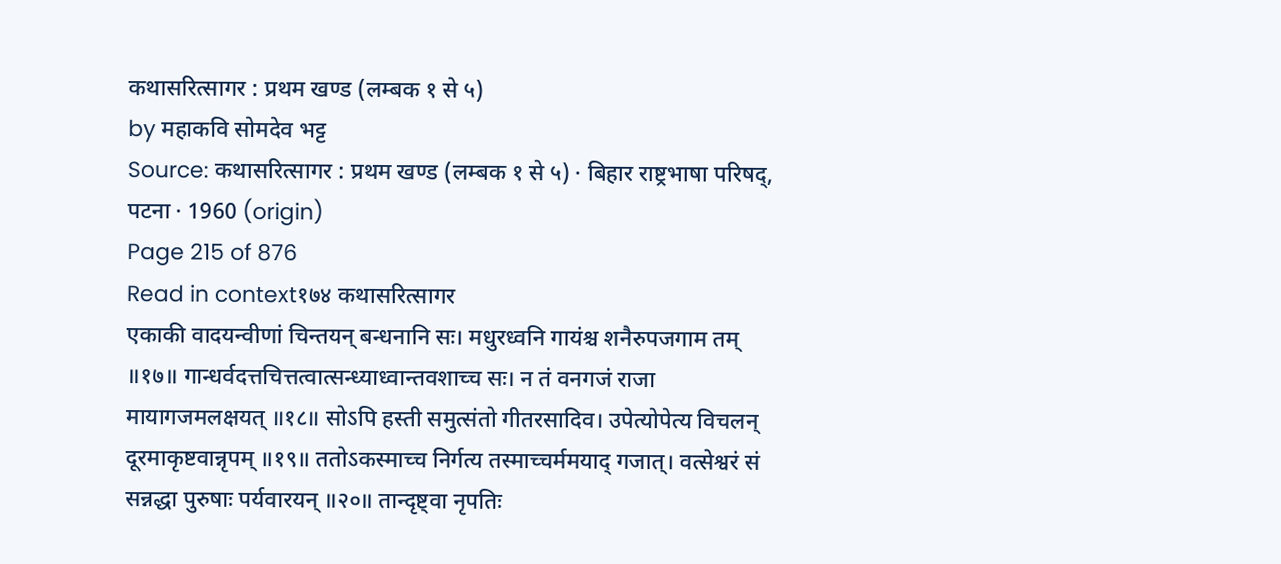कथासरित्सागर : प्रथम खण्ड (लम्बक १ से ५)
by महाकवि सोमदेव भट्ट
Source: कथासरित्सागर : प्रथम खण्ड (लम्बक १ से ५) · बिहार राष्ट्रभाषा परिषद्, पटना · 1960 (origin)
Page 215 of 876
Read in context१७४ कथासरित्सागर
एकाकी वादयन्वीणां चिन्तयन् बन्धनानि सः। मधुरध्वनि गायंश्च शनैरुपजगाम तम् ॥१७॥ गान्धर्वदत्तचित्तत्वात्सन्ध्याध्वान्तवशाच्च सः। न तं वनगजं राजा मायागजमलक्षयत् ॥१८॥ सोऽपि हस्ती समुत्संतो गीतरसादिव। उपेत्योपेत्य विचलन् दूरमाकृष्टवान्नृपम् ॥१९॥ ततोऽकस्माच्च निर्गत्य तस्माच्चर्ममयाद् गजात्। वत्सेश्वरं सं सन्नद्धा पुरुषाः पर्यवारयन् ॥२०॥ तान्दृष्ट्वा नृपतिः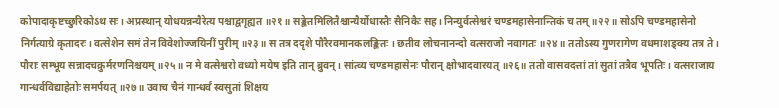कोपादाकृष्टच्छुरिकोऽथ सः। अप्रस्थान् योधयन्नन्यैरेत्य पश्चाद्वगृह्यत ॥२१॥ सङ्केतमिलितैश्चान्यैर्योधास्तैः सैनिकैः सह। निन्युर्वत्सेश्वरं चण्डमहासेनान्तिकं च तम् ॥२२॥ सोऽपि चण्डमहासेनो निर्गत्याग्रे कृतादरः। वत्सेशेन समं तेन विवेशोज्जयिनीं पुरीम् ॥२३॥ स तत्र ददृशे पौरैरवमानकलङ्कितः । छतीव लोचनानन्दो वत्सराजो नवागतः ॥२४॥ ततोऽस्य गुणरागेण वधमाशङ्क्य तत्र ते। पौराः सम्भूय सन्नादचक्रुर्मरणनिश्चयम् ॥२५॥ न मे वत्सेश्वरो वध्यो मयेष इति तान् ब्रुवन्। सांत्व्य चण्डमहासेनः पौरान् क्षोभादवारयत् ॥२६॥ ततो वासवदत्तां तां सुतां तत्रैव भूपतिः। वत्सराजाय गान्धर्वविद्याहेतोः समर्पयत् ॥२७॥ उवाच चैनं गान्धर्वं स्वसुतां शिक्षय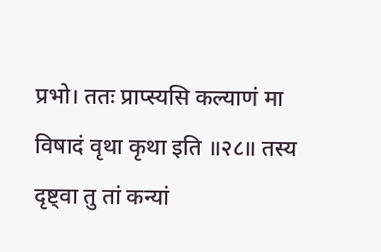प्रभो। ततः प्राप्स्यसि कल्याणं मा विषादं वृथा कृथा इति ॥२८॥ तस्य दृष्ट्वा तु तां कन्यां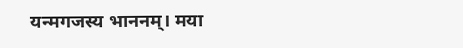यन्मगजस्य भाननम्। मया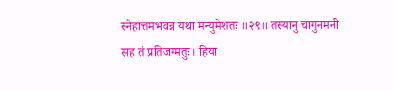स्नेहात्तमभवन्न यथा मन्युमेशतः ॥२९॥ तस्यानु चागुनमनी सह तं प्रतिजग्मतुः। हिया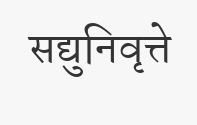सद्युनिवृत्ते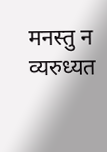मनस्तु न व्यरुध्यत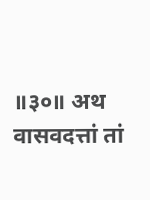॥३०॥ अथ वासवदत्तां तां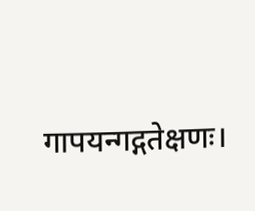गापयन्गद्गतेक्षणः।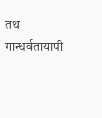तथ गान्धर्वतायापी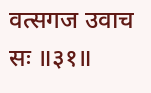वत्सगज उवाच सः ॥३१॥